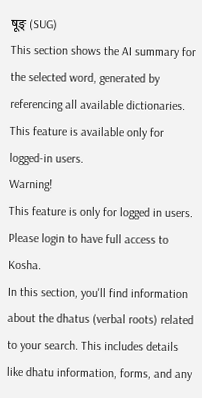षूङ् (SUG)
This section shows the AI summary for the selected word, generated by referencing all available dictionaries. This feature is available only for logged-in users.
Warning!
This feature is only for logged in users. Please login to have full access to Kosha.
In this section, you'll find information about the dhatus (verbal roots) related to your search. This includes details like dhatu information, forms, and any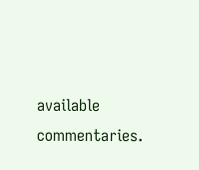available commentaries.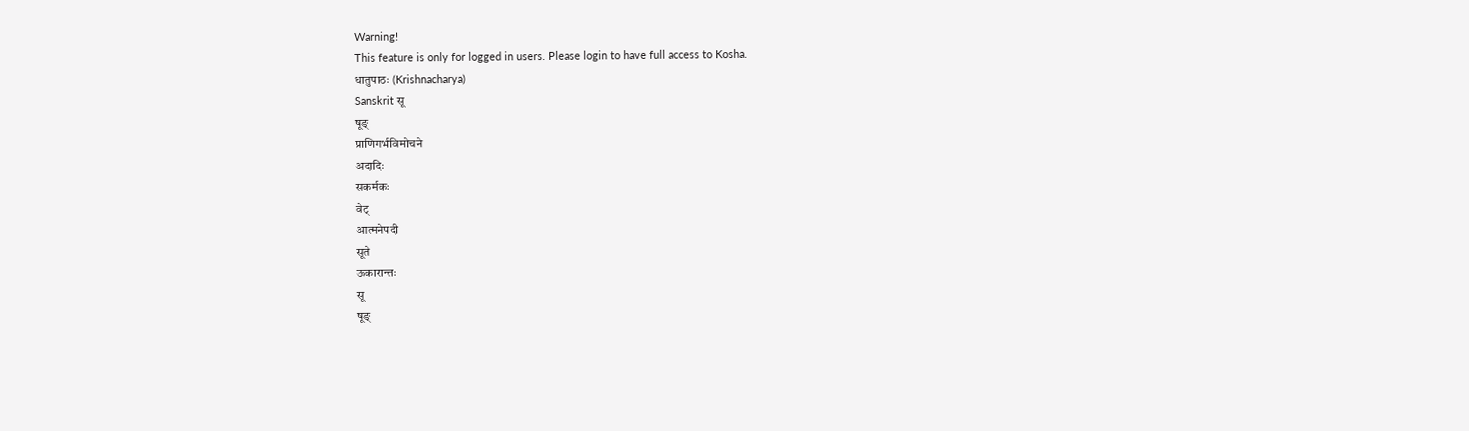Warning!
This feature is only for logged in users. Please login to have full access to Kosha.
धातुपाठः (Krishnacharya)
Sanskrit सू
षूङ्
प्राणिगर्भविमोचने
अदादिः
सकर्मकः
वेट्
आत्मनेपदी
सूते
ऊकारान्तः
सू
षूङ्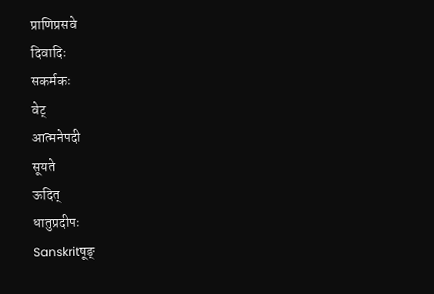प्राणिप्रसवे
दिवादिः
सकर्मकः
वेट्
आत्मनेपदी
सूयते
ऊदित्
धातुप्रदीपः
Sanskritषूङ्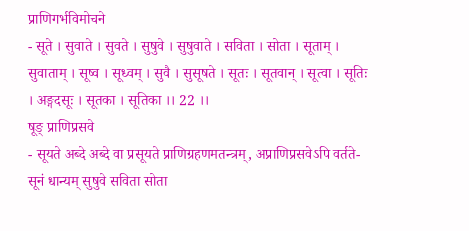प्राणिगर्भविमोचने
- सूते । सुवाते । सुवते । सुषुवे । सुषुवाते । सविता । सोता । सूताम् । सुवाताम् । सूष्व । सूध्वम् । सुवै । सुसूषते । सूतः । सूतवान् । सूत्वा । सूतिः । अङ्गदसूः । सूतका । सूतिका ।। 22 ।।
षूङ् प्राणिप्रसवे
- सूयते अब्दे अब्दे वा प्रसूयते प्राणिग्रहणमतन्त्रम्, अप्राणिप्रसवेऽपि वर्तते- सूनं धान्यम् सुषुवे सविता सोता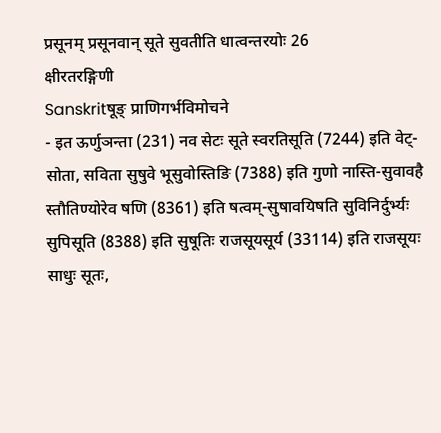प्रसूनम् प्रसूनवान् सूते सुवतीति धात्वन्तरयोः 26
क्षीरतरङ्गिणी
Sanskritषूङ् प्राणिगर्भविमोचने
- इत ऊर्णुञन्ता (231) नव सेटः सूते स्वरतिसूति (7244) इति वेट्-सोता, सविता सुषुवे भूसुवोस्तिङि (7388) इति गुणो नास्ति-सुवावहै स्तौतिण्योरेव षणि (8361) इति षत्वम्-सुषावयिषति सुविनिर्दुर्भ्यः सुपिसूति (8388) इति सुषूतिः राजसूयसूर्य (33114) इति राजसूयः साधुः सूतः,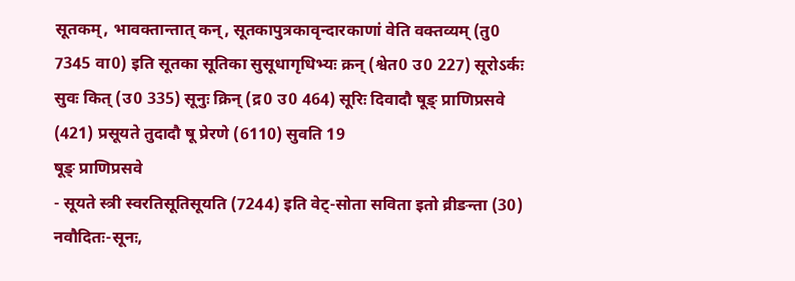सूतकम्, भावक्तान्तात् कन्, सूतकापुत्रकावृन्दारकाणां वेति वक्तव्यम् (तु0 7345 वा0) इति सूतका सूतिका सुसूधागृधिभ्यः क्रन् (श्वेत0 उ0 227) सूरोऽर्कः सुवः कित् (उ0 335) सूनुः क्रिन् (द्र0 उ0 464) सूरिः दिवादौ षूङ् प्राणिप्रसवे (421) प्रसूयते तुदादौ षू प्रेरणे (6110) सुवति 19
षूङ् प्राणिप्रसवे
- सूयते स्त्री स्वरतिसूतिसूयति (7244) इति वेट्-सोता सविता इतो व्रीङन्ता (30) नवौदितः-सूनः,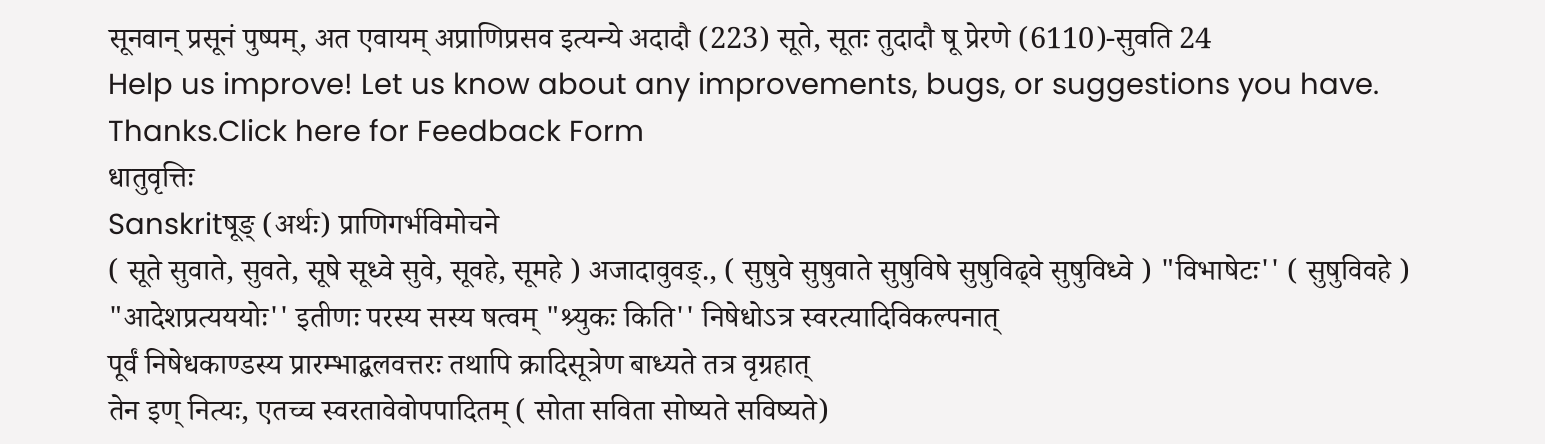सूनवान् प्रसूनं पुष्पम्, अत एवायम् अप्राणिप्रसव इत्यन्ये अदादौ (223) सूते, सूतः तुदादौ षू प्रेरणे (6110)-सुवति 24
Help us improve! Let us know about any improvements, bugs, or suggestions you have. Thanks.Click here for Feedback Form
धातुवृत्तिः
Sanskritषूङ् (अर्थः) प्राणिगर्भविमोचने
( सूते सुवाते, सुवते, सूषे सूध्वे सुवे, सूवहे, सूमहे ) अजादावुवङ्., ( सुषुवे सुषुवाते सुषुविषे सुषुविढ्वे सुषुविध्वे ) "विभाषेटः'' ( सुषुविवहे ) "आदेशप्रत्यययोः'' इतीणः परस्य सस्य षत्वम् "श्र्युकः किति'' निषेधोऽत्र स्वरत्यादिविकल्पनात्
पूर्वं निषेधकाण्डस्य प्रारम्भाद्बलवत्तरः तथापि क्रादिसूत्रेण बाध्यते तत्र वृग्रहात्
तेन इण् नित्यः, एतच्च स्वरतावेवोपपादितम् ( सोता सविता सोष्यते सविष्यते)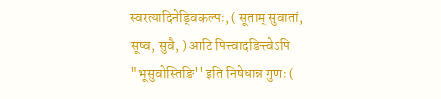स्वरत्यादिनेड्विकल्पः, ( सूताम् सुवातां, सूष्व, सुवै, ) आटि पित्त्वादङित्त्वेऽपि "भूसुवोस्तिङि'' इति निषेधान्न गुणः (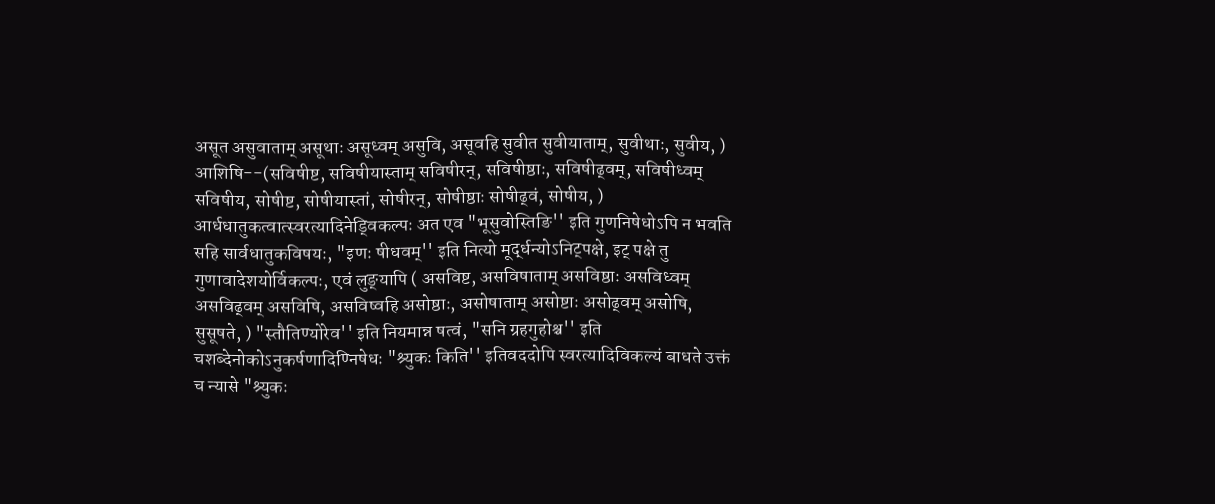असूत असुवाताम् असूथाः असूध्वम् असुवि, असूवहि सुवीत सुवीयाताम्, सुवीथाः, सुवीय, ) आशिषि--(सविषीष्ट, सविषीयास्ताम् सविषीरन्, सविषीष्ठाः, सविषीढ्वम्, सविषीध्वम् सविषीय, सोषीष्ट, सोषीयास्तां, सोषीरन्, सोषीष्ठाः सोषीढ्वं, सोषीय, ) आर्धधातुकत्वात्स्वरत्यादिनेड्विकल्पः अत एव "भूसुवोस्तिङि'' इति गुणनिषेधोऽपि न भवति सहि सार्वधातुकविषयः, "इणः षीधवम्'' इति नित्यो मूर्द्धन्योऽनिट्पक्षे, इट् पक्षे तु गुणावादेशयोर्विकल्पः, एवं लुङ्यापि ( असविष्ट, असविषाताम् असविष्ठाः असविध्वम् असविढ्वम् असविषि, असविष्वहि असोष्ठाः, असोषाताम् असोष्टाः असोढ्वम् असोषि, सुसूषते, ) "स्तौतिण्योरेव'' इति नियमान्न षत्वं, "सनि ग्रहगुहोश्च'' इति चशब्देनोकोऽनुकर्षणादिण्निषेधः "श्र्युकः किति'' इतिवददोपि स्वरत्यादिविकल्यं बाधते उक्तं च न्यासे "श्र्युकः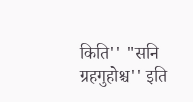किति'' "सनि ग्रहगुहोश्च'' इति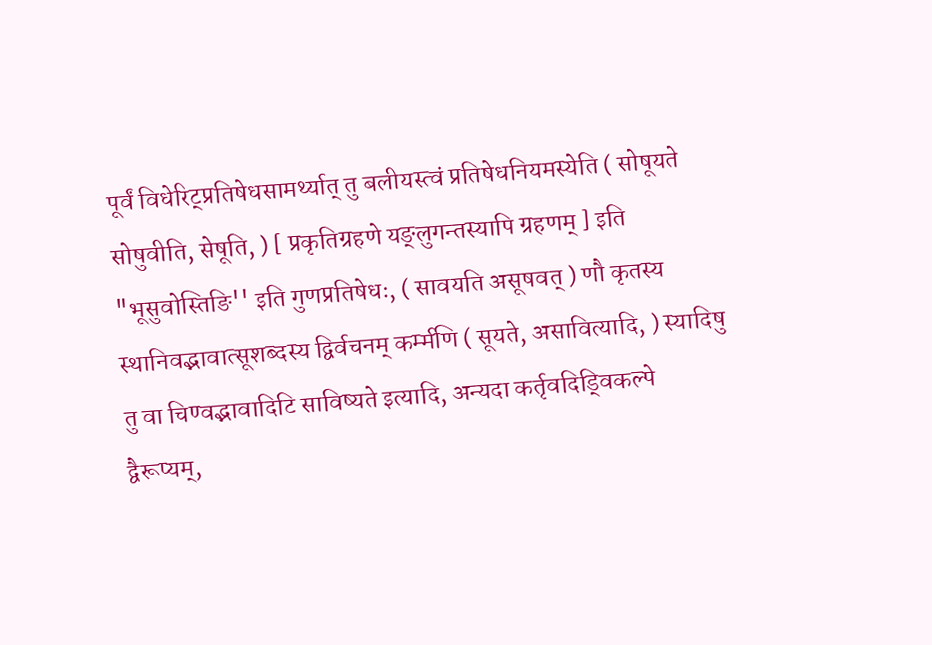पूर्वं विधेरिट्प्रतिषेधसामर्थ्यात् तु बलीयस्त्वं प्रतिषेधनियमस्येति ( सोषूयते सोषुवीति, सेषूति, ) [ प्रकृतिग्रहणे यङ्लुगन्तस्यापि ग्रहणम् ] इति "भूसुवोस्तिङि'' इति गुणप्रतिषेधः, ( सावयति असूषवत् ) णौ कृतस्य स्थानिवद्भावात्सूशब्दस्य द्विर्वचनम् कर्म्मणि ( सूयते, असावित्यादि, ) स्यादिषु तु वा चिण्वद्भावादिटि साविष्यते इत्यादि, अन्यदा कर्तृवदिड्विकल्पे द्वैरूप्यम्,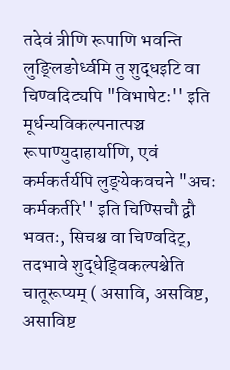तदेवं त्रीणि रूपाणि भवन्ति लुङ्लिङोर्ध्वमि तु शुद्धइटि वा चिण्वदिट्यपि "विभाषेटः'' इति मूर्धन्यविकल्पनात्पञ्च रूपाण्युदाहार्याणि, एवं कर्मकर्तर्यपि लुङ्येकवचने "अचः कर्मकर्तरि'' इति चिण्सिचौ द्वौ भवतः, सिचश्च वा चिण्वदिट्, तदभावे शुद्धेड्विकल्पश्चेति चातूरूप्यम् ( असावि, असविष्ट, असाविष्ट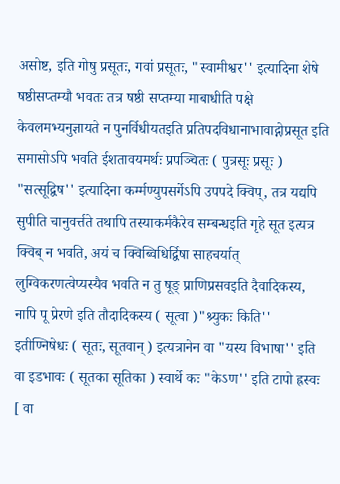असोष्ट, इति गोषु प्रसूतः, गवां प्रसूतः, "स्वामीश्वर'' इत्यादिना शेषे षष्ठीसप्तम्यौ भवतः तत्र षष्ठी सप्तम्या माबाधीति पक्षे केवलमभ्यनुज्ञायते न पुनर्विधीयतइति प्रतिपदविधानाभावाद्गोप्रसूत इति समासोऽपि भवति ईशतावयमर्थः प्रपञ्चितः ( पुत्रसूः प्रसूः ) "सत्सूद्विष'' इत्यादिना कर्म्मण्युपसर्गेऽपि उपपदे क्विप्, तत्र यद्यपि सुपीति चानुवर्त्तते तथापि तस्याकर्मकैरेव सम्बन्धइति गृहे सूत इत्यत्र क्विब् न भवति, अयं च क्विब्विधिर्द्विषा साहचर्यात् लुग्विकरणत्वेप्यस्यैव भवति न तु षूङ् प्राणिप्रसवइति दैवादिकस्य, नापि पू प्रेरणे इति तौदादिकस्य ( सूत्वा )"श्र्युकः किति'' इतीण्निषेधः ( सूतः, सूतवान् ) इत्यत्रानेन वा "यस्य विभाषा'' इति वा इडभावः ( सूतका सूतिका ) स्वार्थे कः "केऽण'' इति टापो ह्रस्वः [ वा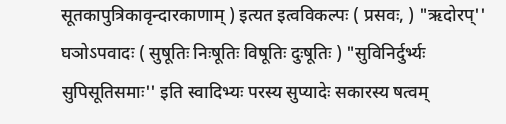सूतकापुत्रिकावृन्दारकाणाम् ) इत्यत इत्वविकल्पः ( प्रसवः, ) "ऋदोरप्'' घञोऽपवादः ( सुषूतिः निःषूतिः विषूतिः दुःषूतिः ) "सुविनिर्दुर्भ्यः सुपिसूतिसमाः'' इति स्वादिभ्यः परस्य सुप्यादेः सकारस्य षत्वम्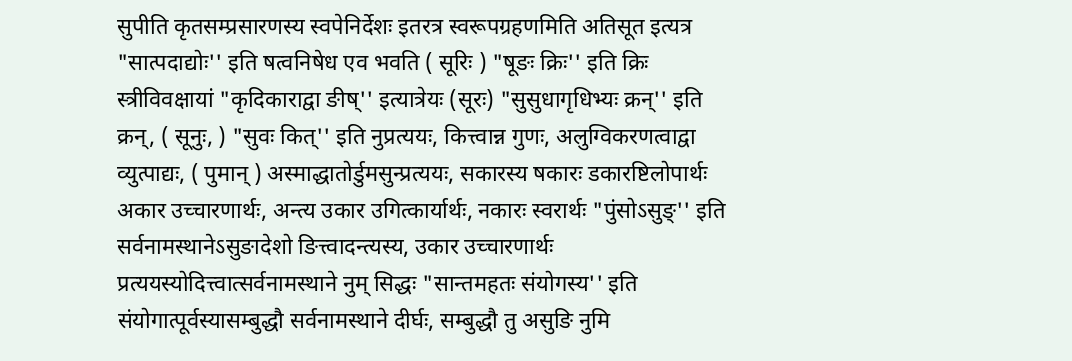सुपीति कृतसम्प्रसारणस्य स्वपेनिर्देशः इतरत्र स्वरूपग्रहणमिति अतिसूत इत्यत्र "सात्पदाद्योः'' इति षत्वनिषेध एव भवति ( सूरिः ) "षूङः क्रिः'' इति क्रिः स्त्रीविवक्षायां "कृदिकाराद्वा ङीष्'' इत्यात्रेयः (सूरः) "सुसुधागृधिभ्यः क्रन्'' इति क्रन्, ( सूनुः, ) "सुवः कित्'' इति नुप्रत्ययः, कित्त्वान्न गुणः, अलुग्विकरणत्वाद्वा व्युत्पाद्यः, ( पुमान् ) अस्माद्धातोर्डुमसुन्प्रत्ययः, सकारस्य षकारः डकारष्टिलोपार्थः अकार उच्चारणार्थः, अन्त्य उकार उगित्कार्यार्थः, नकारः स्वरार्थः "पुंसोऽसुङ्'' इति सर्वनामस्थानेऽसुङादेशो ङित्त्वादन्त्यस्य, उकार उच्चारणार्थः प्रत्ययस्योदित्त्वात्सर्वनामस्थाने नुम् सिद्धः "सान्तमहतः संयोगस्य'' इति संयोगात्पूर्वस्यासम्बुद्धौ सर्वनामस्थाने दीर्घः, सम्बुद्धौ तु असुङि नुमि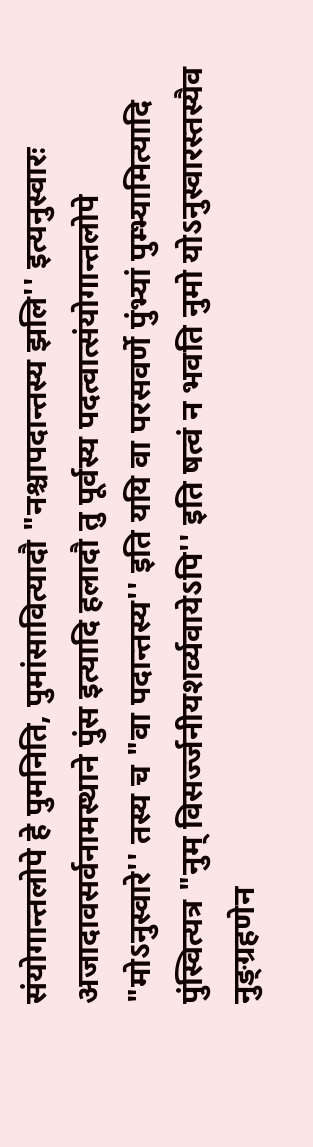संयोगान्तलोपे हे पुमनिति, पुमांसावित्यादौ "नश्चापदान्तस्य झलि'' इत्यनुस्वारः अजादावसर्वनामस्थाने पुंस इत्यादि हलादौ तु पूर्वस्य पदत्वात्संयोगान्तलोपे "मोऽनुस्वारे'' तस्य च "वा पदान्तस्य'' इति ययि वा परसवर्णे पुंभ्यां पुम्भ्यामित्यादि पुंस्वित्यत्र "नुम् विसर्ज्जनीयशर्व्यवायेऽपि'' इति षत्वं न भवति नुमो योऽनुस्वारस्तस्यैव नुङ्ग्रहणेन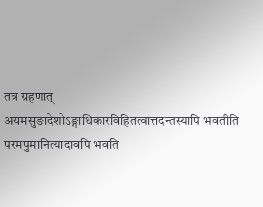तत्र ग्रहणात् अयमसुङादेशोऽङ्गाधिकारविहितत्वात्तदन्तस्यापि भवतीति परमपुमानित्यादावपि भवति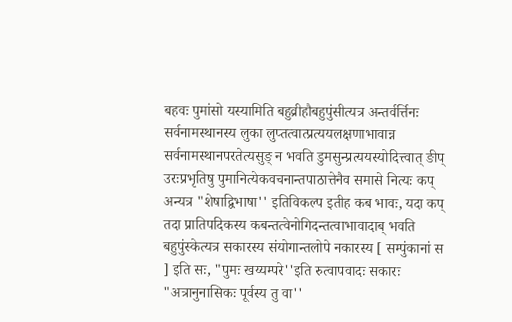बहवः पुमांसो यस्यामिति बहुव्रीहौबहुपुंसीत्यत्र अन्तर्वर्त्तिनः सर्वनामस्थानस्य लुका लुप्तत्वात्प्रत्ययलक्षणाभावान्न सर्वनामस्थानपरतेत्यसुङ् न भवति डुमसुन्प्रत्ययस्योदित्त्वात् ङीप् उरःप्रभृतिषु पुमानित्येकवचनान्तपाठात्तेनैव समासे नित्यः कप् अन्यत्र "शेषाद्विभाषा'' इतिविकल्प इतीह कब भावः, यदा कप् तदा प्रातिपदिकस्य कबन्तत्वेनोगिदन्तत्वाभावादाब् भवति बहुपुंस्केत्यत्र सकारस्य संयोगान्तलोपे नकारस्य [ सम्पुंकानां स ] इति सः, "पुमः खय्यम्परे''इति रुत्वापवादः सकारः "अत्रानुनासिकः पूर्वस्य तु वा''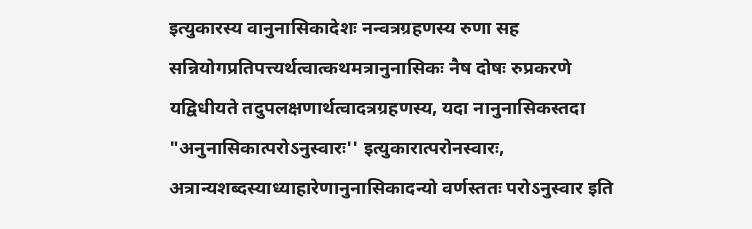इत्युकारस्य वानुनासिकादेशः नन्वत्रग्रहणस्य रुणा सह सन्नियोगप्रतिपत्त्यर्थत्वात्कथमत्रानुनासिकः नैष दोषः रुप्रकरणे यद्विधीयते तदुपलक्षणार्थत्वादत्रग्रहणस्य, यदा नानुनासिकस्तदा "अनुनासिकात्परोऽनुस्वारः'' इत्युकारात्परोनस्वारः, अत्रान्यशब्दस्याध्याहारेणानुनासिकादन्यो वर्णस्ततः परोऽनुस्वार इति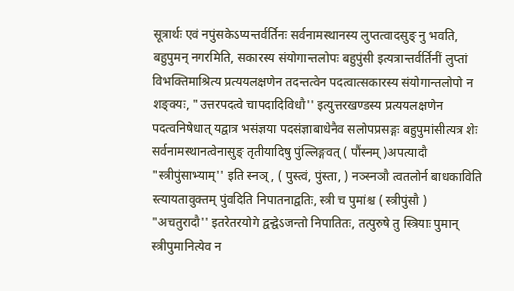सूत्रार्थः एवं नपुंसकेऽप्यन्तर्वर्तिनः सर्वनामस्थानस्य लुप्तत्वादसुङ् नु भवति, बहुपुमन् नगरमिति, सकारस्य संयोगान्तलोपः बहुपुंसी इत्यत्रान्तर्वर्तिनीं लुप्तां विभक्तिमाश्रित्य प्रत्ययलक्षणेन तदन्तत्वेन पदत्वात्सकारस्य संयोगान्तलोपो न शङ्क्यः, "उत्तरपदत्वे चापदादिविधौ'' इत्युत्तरखण्डस्य प्रत्ययलक्षणेन पदत्वनिषेधात् यद्वात्र भसंज्ञया पदसंज्ञाबाधेनैव सलोपप्रसङ्गः बहुपुमांसीत्यत्र शेः सर्वनामस्थानत्वेनासुङ् तृतीयादिषु पुंल्लिङ्गवत् ( पौंस्नम् )अपत्यादौ "स्त्रीपुंसाभ्याम्'' इति स्नञ्, ( पुस्त्वं, पुंस्ता, ) नञ्स्नञौ त्वतलोर्न बाधकाविति स्त्यायतावुक्तम् पुंवदिति निपातनाद्वतिः, स्त्री च पुमांश्च ( स्त्रीपुंसौ ) "अचतुरादौ'' इतरेतरयोगे द्वन्द्वेऽजन्तो निपातितः, तत्पुरुषे तु स्त्रियाः पुमान् स्त्रीपुमानित्येव न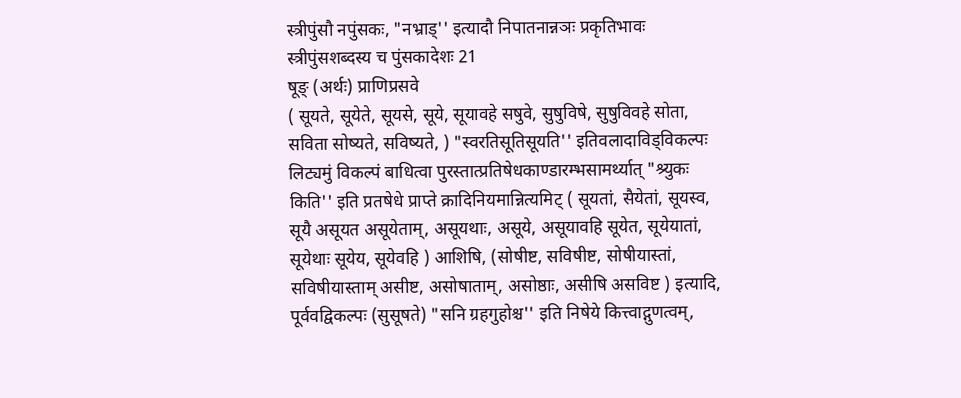स्त्रीपुंसौ नपुंसकः, "नभ्राड्'' इत्यादौ निपातनान्नञः प्रकृतिभावः स्त्रीपुंसशब्दस्य च पुंसकादेशः 21
षूङ् (अर्थः) प्राणिप्रसवे
( सूयते, सूयेते, सूयसे, सूये, सूयावहे सषुवे, सुषुविषे, सुषुविवहे सोता, सविता सोष्यते, सविष्यते, ) "स्वरतिसूतिसूयति'' इतिवलादाविड्विकल्पः लिट्यमुं विकल्पं बाधित्वा पुरस्तात्प्रतिषेधकाण्डारम्भसामर्थ्यात् "श्र्युकः किति'' इति प्रतषेधे प्राप्ते क्रादिनियमान्नित्यमिट् ( सूयतां, सैयेतां, सूयस्व, सूयै असूयत असूयेताम्, असूयथाः, असूये, असूयावहि सूयेत, सूयेयातां, सूयेथाः सूयेय, सूयेवहि ) आशिषि, (सोषीष्ट, सविषीष्ट, सोषीयास्तां, सविषीयास्ताम् असीष्ट, असोषाताम्, असोष्ठाः, असीषि असविष्ट ) इत्यादि, पूर्ववद्विकल्पः (सुसूषते) "सनि ग्रहगुहोश्च'' इति निषेये कित्त्वाद्गुणत्वम्,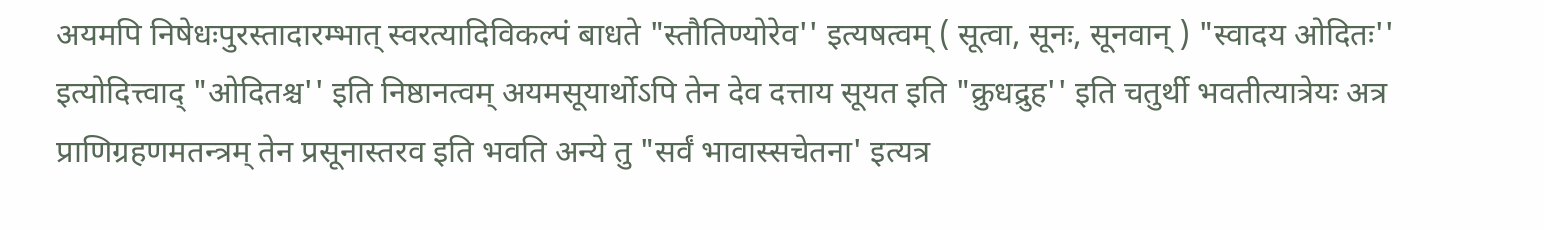अयमपि निषेधःपुरस्तादारम्भात् स्वरत्यादिविकल्पं बाधते "स्तौतिण्योरेव'' इत्यषत्वम् ( सूत्वा, सूनः, सूनवान् ) "स्वादय ओदितः'' इत्योदित्त्वाद् "ओदितश्च'' इति निष्ठानत्वम् अयमसूयार्थोऽपि तेन देव दत्ताय सूयत इति "क्रुधद्रुह'' इति चतुर्थी भवतीत्यात्रेयः अत्र प्राणिग्रहणमतन्त्रम् तेन प्रसूनास्तरव इति भवति अन्ये तु "सर्वं भावास्सचेतना' इत्यत्र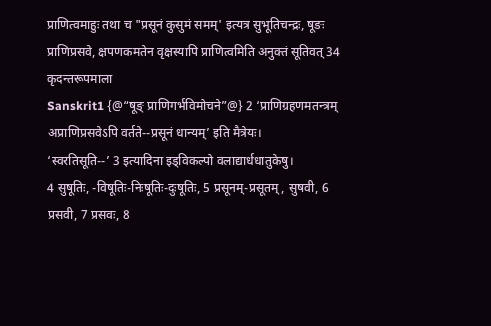प्राणित्वमाहुः तथा च "प्रसूनं कुसुमं समम्' इत्यत्र सुभूतिचन्द्रः, षूङः प्राणिप्रसवे, क्षपणकमतेन वृक्षस्यापि प्राणित्वमिति अनुक्तं सूतिवत् 34
कृदन्तरूपमाला
Sanskrit1 {@“षूङ् प्राणिगर्भविमोचने”@} 2 ‘प्राणिग्रहणमतन्त्रम्
अप्राणिप्रसवेऽपि वर्तते--प्रसूनं धान्यम्’ इति मैत्रेयः।
‘स्वरतिसूति--’ 3 इत्यादिना इड्विकल्पो वलाद्यार्धधातुकेषु।
4 सुषूतिः, -विषूतिः-निःषूतिः-दुःषूतिः, 5 प्रसूनम्-प्रसूतम्, सुषवी, 6 प्रसवी, 7 प्रसवः, 8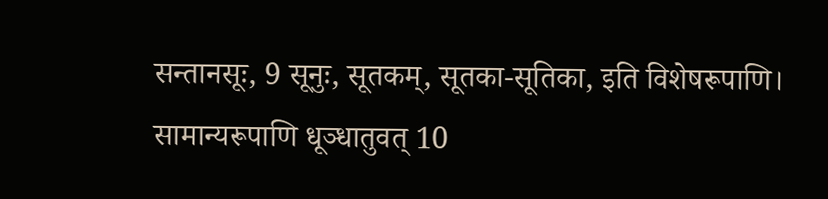सन्तानसूः, 9 सूनुः, सूतकम्, सूतका-सूतिका, इति विशेषरूपाणि।
सामान्यरूपाणि धूञ्धातुवत् 10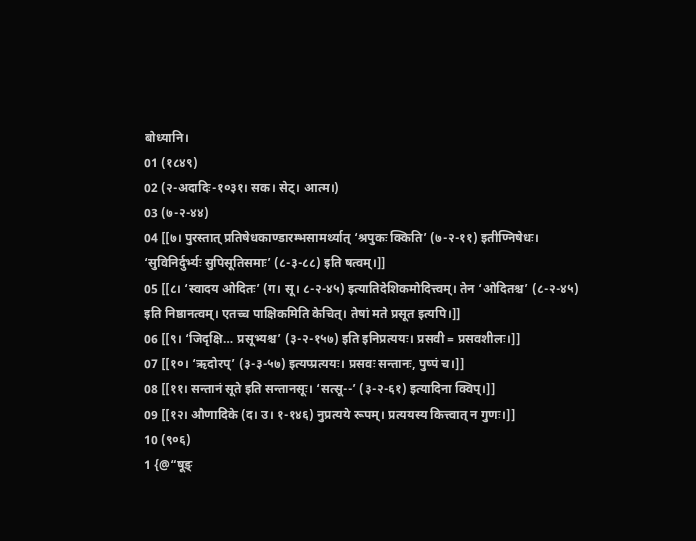बोध्यानि।
01 (१८४९)
02 (२-अदादिः-१०३१। सक। सेट्। आत्म।)
03 (७-२-४४)
04 [[७। पुरस्तात् प्रतिषेधकाण्डारम्भसामर्थ्यात् ‘श्रपुकः क्किति’ (७-२-११) इतीण्निषेधः। ‘सुविनिर्दुर्भ्यः सुपिसूतिसमाः’ (८-३-८८) इति षत्वम्।]]
05 [[८। ‘स्वादय ओदितः’ (ग। सू। ८-२-४५) इत्यातिदेशिकमोदित्त्वम्। तेन ‘ओदितश्च’ (८-२-४५) इति निष्ठानत्वम्। एतच्च पाक्षिकमिति केचित्। तेषां मते प्रसूत इत्यपि।]]
06 [[९। ‘जिदृक्षि… प्रसूभ्यश्च’ (३-२-१५७) इति इनिप्रत्ययः। प्रसवी = प्रसवशीलः।]]
07 [[१०। ‘ऋदोरप्’ (३-३-५७) इत्यप्प्रत्ययः। प्रसवः सन्तानः, पुष्पं च।]]
08 [[११। सन्तानं सूते इति सन्तानसूः। ‘सत्सू--’ (३-२-६१) इत्यादिना क्विप्।]]
09 [[१२। औणादिके (द। उ। १-१४६) नुप्रत्यये रूपम्। प्रत्ययस्य कित्त्वात् न गुणः।]]
10 (९०६)
1 {@“षूङ्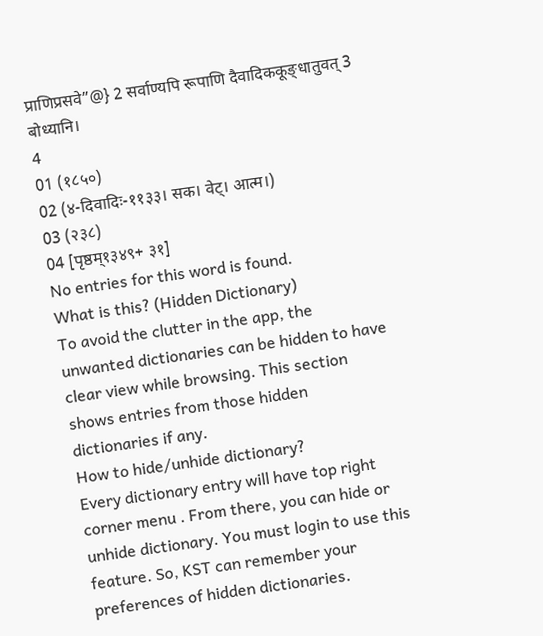प्राणिप्रसवे”@} 2 सर्वाण्यपि रूपाणि दैवादिककूङ्धातुवत् 3 बोध्यानि।
4
01 (१८५०)
02 (४-दिवादिः-११३३। सक। वेट्। आत्म।)
03 (२३८)
04 [पृष्ठम्१३४९+ ३१]
No entries for this word is found.
What is this? (Hidden Dictionary)
To avoid the clutter in the app, the unwanted dictionaries can be hidden to have clear view while browsing. This section shows entries from those hidden dictionaries if any.
How to hide/unhide dictionary?
Every dictionary entry will have top right corner menu . From there, you can hide or unhide dictionary. You must login to use this feature. So, KST can remember your preferences of hidden dictionaries.